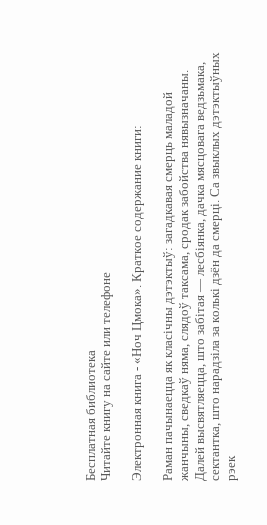Бесплатная библиотека
Читайте книгу на сайте или телефоне

Электронная книга - «Ноч Цмока». Краткое содержание книги:

Раман пачынаецца як класічны дэтэктыў: загадкавая смерць маладой жанчыны, сведкаў няма, слядоў таксама, сродак забойства нявызначаны. Далей высвятляецца, што забітая — лесбіянка, дачка мясцовага ведзьмака, сектантка, што нарадзіла за колькі дзён да смерці. Са звыклых дэтэктыўных рэек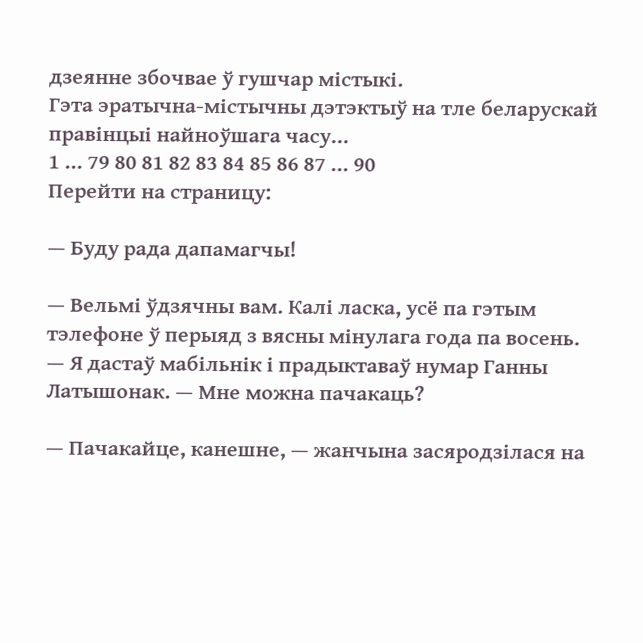дзеянне збочвае ў гушчар містыкі.
Гэта эратычна-містычны дэтэктыў на тле беларускай правінцыі найноўшага часу…
1 ... 79 80 81 82 83 84 85 86 87 ... 90
Перейти на страницу:

— Буду рада дапамагчы!

— Вельмі ўдзячны вам. Калі ласка, усё па гэтым тэлефоне ў перыяд з вясны мінулага года па восень. — Я дастаў мабільнік і прадыктаваў нумар Ганны Латышонак. — Мне можна пачакаць?

— Пачакайце, канешне, — жанчына засяродзілася на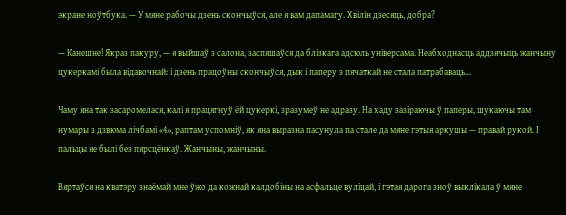экране ноўтбука. — У мяне рабочы дзень скончыўся, але я вам дапамагу. Хвілін дзесяць, добра?

— Канешне! Якраз пакуру, — я выйшаў з салона, заспяшаўся да блізкага адсюль універсама. Неабходнасць аддзячыць жанчыну цукеркамі была відавочнай: і дзень працоўны скончыўся, дык і паперу з пячаткай не стала патрабаваць…

Чаму яна так засаромелася, калі я працягнуў ёй цукеркі, зразумеў не адразу. На хаду зазіраючы ў паперы, шукаючы там нумары з дзвюма лічбамі «4», раптам успомніў, як яна выразна пасунула па стале да мяне гэтыя аркушы — правай рукой. І пальцы яе былі без пярсцёнкаў. Жанчыны, жанчыны.

Вяртаўся на кватэру знаёмай мне ўжо да кожнай калдобіны на асфальце вуліцай, і гэтая дарога зноў выклікала ў мяне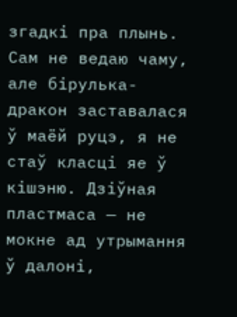згадкі пра плынь. Сам не ведаю чаму, але бірулька-дракон заставалася ў маёй руцэ, я не стаў класці яе ў кішэню. Дзіўная пластмаса — не мокне ад утрымання ў далоні,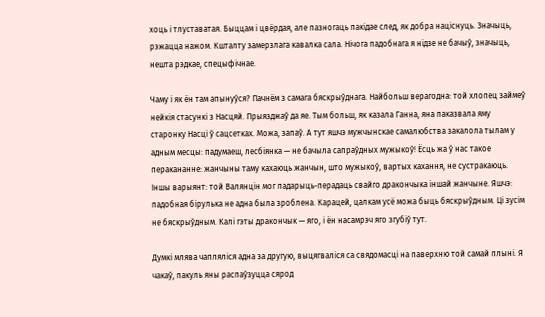хоць і тлуставатая. Быццам і цвёрдая, але пазногаць пакідае след, як добра націснуць. Значыць, рэжацца нажом. Кшталту замерзлага кавалка сала. Нічога падобнага я нідзе не бачыў, значыць, нешта рэдкае, спецыфічнае.

Чаму і як ён там апынуўся? Пачнём з самага бяскрыўднага. Найбольш верагодна: той хлопец займеў нейкія стасункі з Насцяй. Прыязджаў да яе. Тым больш, як казала Ганна, яна паказвала яму старонку Насці ў сацсетках. Можа, запаў. А тут яшчэ мужчынскае самалюбства закалола тылам у адным месцы: падумаеш, лесбіянка — не бачыла сапраўдных мужыкоў! Ёсць жа ў нас такое перакананне: жанчыны таму кахаюць жанчын, што мужыкоў, вартых кахання, не сустракаюць. Іншы варыянт: той Валянцін мог падарыць-перадаць свайго дракончыка іншай жанчыне. Яшчэ: падобная бірулька не адна была зроблена. Карацей, цалкам усё можа быць бяскрыўдным. Ці зусім не бяскрыўдным. Калі гэты дракончык — яго, і ён насамрэч яго згубіў тут.

Думкі млява чапляліся адна за другую, выцягваліся са свядомасці на паверхню той самай плыні. Я чакаў, пакуль яны распаўзуцца сярод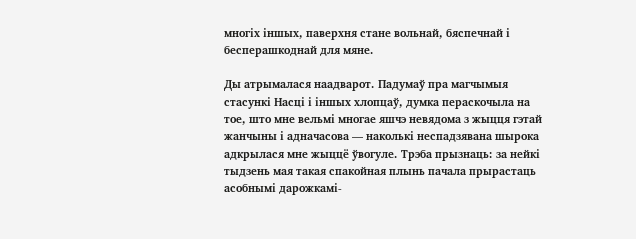многіх іншых, паверхня стане вольнай, бяспечнай і бесперашкоднай для мяне.

Ды атрымалася наадварот. Падумаў пра магчымыя стасункі Насці і іншых хлопцаў, думка пераскочыла на тое, што мне вельмі многае яшчэ невядома з жыцця гэтай жанчыны і адначасова — наколькі неспадзявана шырока адкрылася мне жыццё ўвогуле. Трэба прызнаць: за нейкі тыдзень мая такая спакойная плынь пачала прырастаць асобнымі дарожкамі-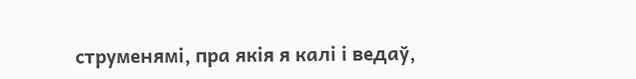струменямі, пра якія я калі і ведаў,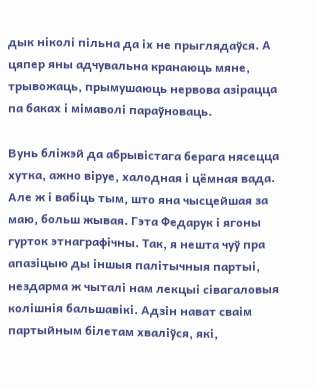дык ніколі пільна да іх не прыглядаўся. А цяпер яны адчувальна кранаюць мяне, трывожаць, прымушаюць нервова азірацца па баках і мімаволі параўноваць.

Вунь бліжэй да абрывістага берага нясецца хутка, ажно віруе, халодная і цёмная вада. Але ж і вабіць тым, што яна чысцейшая за маю, больш жывая. Гэта Федарук і ягоны гурток этнаграфічны. Так, я нешта чуў пра апазіцыю ды іншыя палітычныя партыі, нездарма ж чыталі нам лекцыі сівагаловыя колішнія бальшавікі. Адзін нават сваім партыйным білетам хваліўся, які,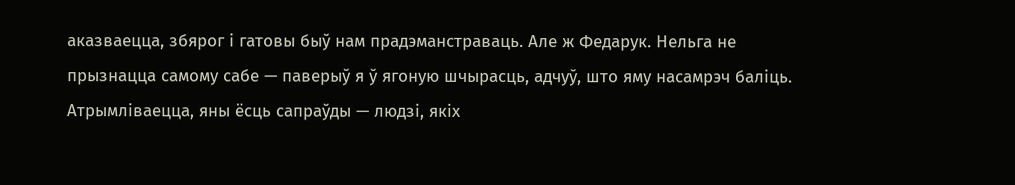аказваецца, збярог і гатовы быў нам прадэманстраваць. Але ж Федарук. Нельга не прызнацца самому сабе — паверыў я ў ягоную шчырасць, адчуў, што яму насамрэч баліць. Атрымліваецца, яны ёсць сапраўды — людзі, якіх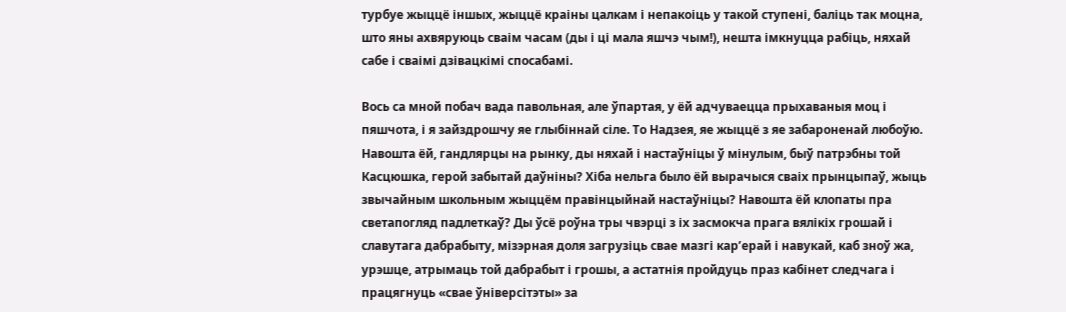турбуе жыццё іншых, жыццё краіны цалкам і непакоіць у такой ступені, баліць так моцна, што яны ахвяруюць сваім часам (ды і ці мала яшчэ чым!), нешта імкнуцца рабіць, няхай сабе і сваімі дзівацкімі спосабамі.

Вось са мной побач вада павольная, але ўпартая, у ёй адчуваецца прыхаваныя моц і пяшчота, і я зайздрошчу яе глыбіннай сіле. То Надзея, яе жыццё з яе забароненай любоўю. Навошта ёй, гандлярцы на рынку, ды няхай і настаўніцы ў мінулым, быў патрэбны той Касцюшка, герой забытай даўніны? Хіба нельга было ёй вырачыся сваіх прынцыпаў, жыць звычайным школьным жыццём правінцыйнай настаўніцы? Навошта ёй клопаты пра светапогляд падлеткаў? Ды ўсё роўна тры чвэрці з іх засмокча прага вялікіх грошай і славутага дабрабыту, мізэрная доля загрузіць свае мазгі кар’ерай і навукай, каб зноў жа, урэшце, атрымаць той дабрабыт і грошы, а астатнія пройдуць праз кабінет следчага і працягнуць «свае ўніверсітэты» за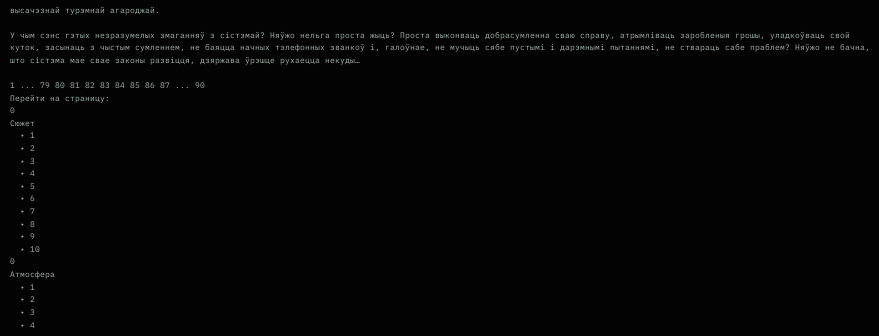высачэзнай турэмнай агароджай.

У чым сэнс гэтых незразумелых змаганняў з сістэмай? Няўжо нельга проста жыць? Проста выконваць добрасумленна сваю справу, атрымліваць заробленыя грошы, уладкоўваць свой куток, засынаць з чыстым сумленнем, не баяцца начных тэлефонных званкоў і, галоўнае, не мучыць сябе пустымі і дарэмнымі пытаннямі, не ствараць сабе праблем? Няўжо не бачна, што сістэма мае свае законы развіцця, дзяржава ўрэшце рухаецца некуды…

1 ... 79 80 81 82 83 84 85 86 87 ... 90
Перейти на страницу:
0
Сюжет
  • 1
  • 2
  • 3
  • 4
  • 5
  • 6
  • 7
  • 8
  • 9
  • 10
0
Атмосфера
  • 1
  • 2
  • 3
  • 4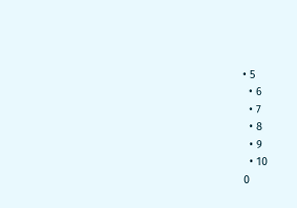• 5
  • 6
  • 7
  • 8
  • 9
  • 10
0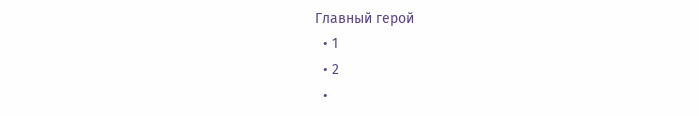Главный герой
  • 1
  • 2
  •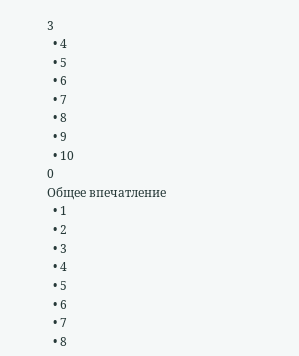3
  • 4
  • 5
  • 6
  • 7
  • 8
  • 9
  • 10
0
Общее впечатление
  • 1
  • 2
  • 3
  • 4
  • 5
  • 6
  • 7
  • 8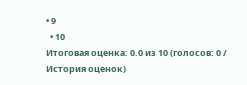• 9
  • 10
Итоговая оценка: 0.0 из 10 (голосов: 0 / История оценок)